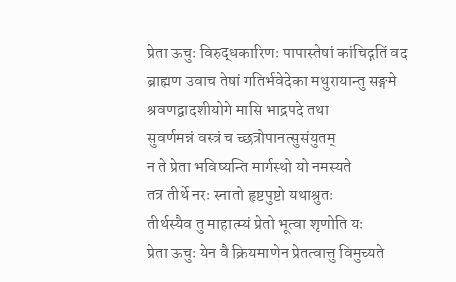प्रेता ऊचुः विरुद्धकारिणः पापास्तेषां कांचिद्गतिं वद
ब्राह्मण उवाच तेषां गतिर्भवेदेका मथुरायान्तु सङ्गमे
श्रवणद्वादशीयोगे मासि भाद्रपदे तथा
सुवर्णमन्नं वस्त्रं च च्छत्रोपानत्सुसंयुतम्
न ते प्रेता भविष्यन्ति मार्गस्थो यो नमस्यते
तत्र तीर्थे नरः स्नातो हृष्टपुष्टो यथाश्रुतः
तीर्थस्यैव तु माहात्म्यं प्रेतो भूत्वा शृणोति यः
प्रेता ऊचुः येन वै क्रियमाणेन प्रेतत्वात्तु विमुच्यते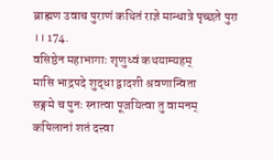ब्राह्मण उवाच पुराणं कथितं राज्ञे मान्धात्रे पृच्छते पुरा ।। 174.
वसिष्ठेन महाभागाः शृणुध्वं कथयाम्यहम्
मासि भाद्रपदे शुद्धा द्वादशी श्रवणान्विता
सङ्गमे च पुनः स्नात्वा पूजयित्वा तु वामनम्
कपिलानां शतं दत्त्वा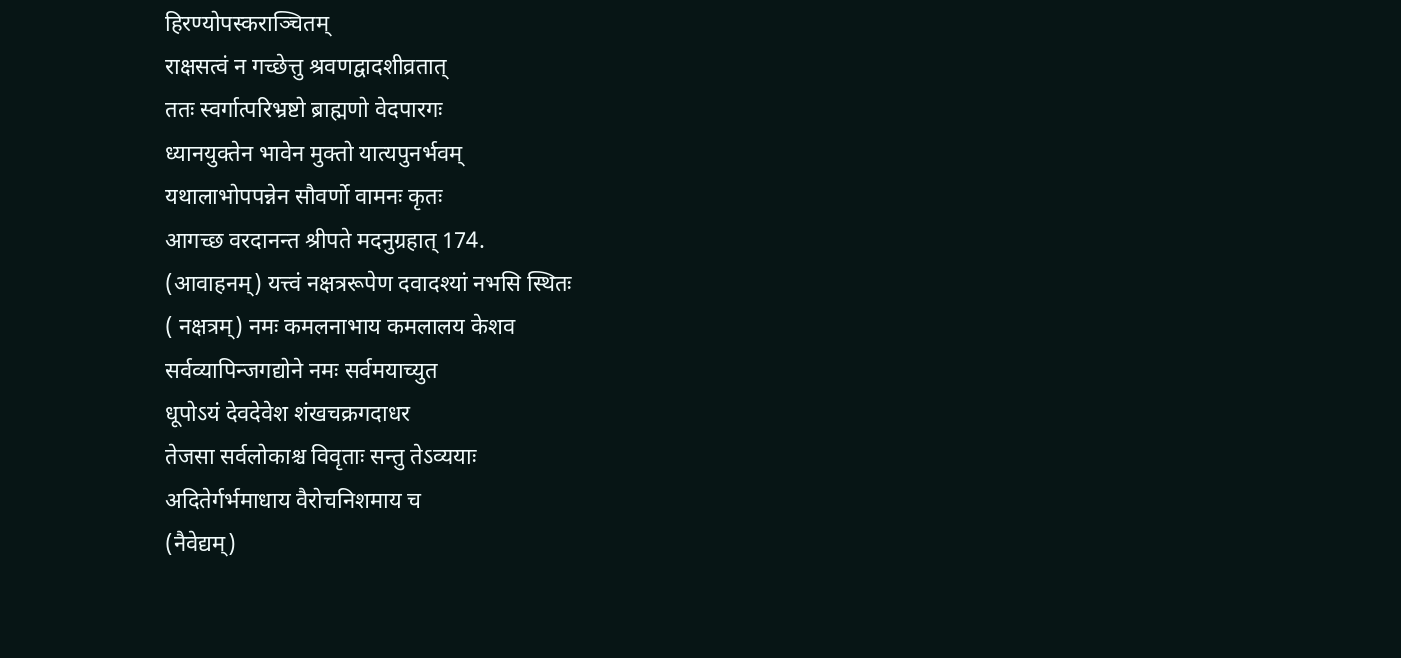हिरण्योपस्कराञ्चितम्
राक्षसत्वं न गच्छेत्तु श्रवणद्वादशीव्रतात्
ततः स्वर्गात्परिभ्रष्टो ब्राह्मणो वेदपारगः
ध्यानयुक्तेन भावेन मुक्तो यात्यपुनर्भवम्
यथालाभोपपन्नेन सौवर्णो वामनः कृतः
आगच्छ वरदानन्त श्रीपते मदनुग्रहात् 174.
(आवाहनम्) यत्त्वं नक्षत्ररूपेण दवादश्यां नभसि स्थितः
( नक्षत्रम्) नमः कमलनाभाय कमलालय केशव
सर्वव्यापिन्जगद्योने नमः सर्वमयाच्युत
धूपोऽयं देवदेवेश शंखचक्रगदाधर
तेजसा सर्वलोकाश्च विवृताः सन्तु तेऽव्ययाः
अदितेर्गर्भमाधाय वैरोचनिशमाय च
(नैवेद्यम्)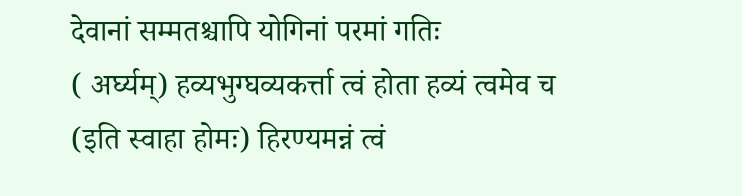देवानां सम्मतश्चापि योगिनां परमां गतिः
( अर्घ्यम्) हव्यभुग्घव्यकर्त्ता त्वं होता हव्यं त्वमेव च
(इति स्वाहा होमः) हिरण्यमन्नं त्वं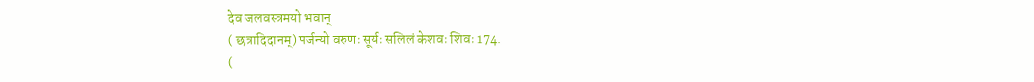देव जलवस्त्रमयो भवान्
( छत्रादिदानम्) पर्जन्यो वरुणः सूर्यः सलिलं केशवः शिवः 174.
(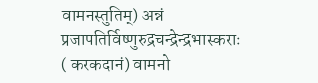वामनस्तुतिम्) अन्नं प्रजापतिर्विष्णुरुद्रचन्द्रेन्द्रभास्कराः
( करकदानं) वामनो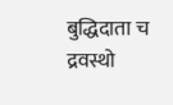बुद्धिदाता च द्रवस्थो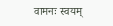वामनः स्वयम्